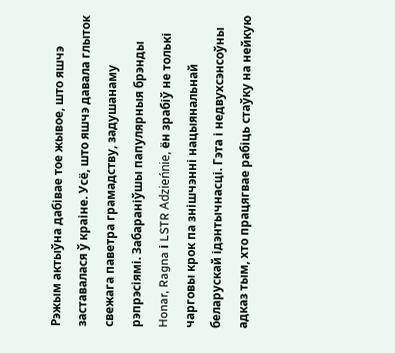Рэжым актыўна дабівае тое жывое, што яшчэ заставалася ў краіне. Усё, што яшчэ давала глыток свежага паветра грамадству, задушанаму рэпрэсіямі. Забараніўшы папулярныя брэнды Honar, Ragna і LSTR Adzieńnie, ён зрабіў не толькі чарговы крок па знішчэнні нацыянальнай беларускай ідэнтычнасці. Гэта і недвухсэнсоўны адказ тым, хто працягвае рабіць стаўку на нейкую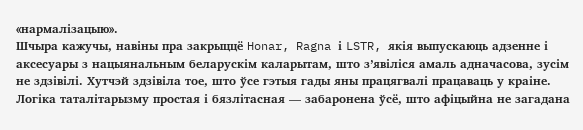«нармалізацыю».
Шчыра кажучы, навіны пра закрыццё Honar, Ragna і LSTR, якія выпускаюць адзенне і аксесуары з нацыянальным беларускім каларытам, што з’явіліся амаль адначасова, зусім не здзівілі. Хутчэй здзівіла тое, што ўсе гэтыя гады яны працягвалі працаваць у краіне.
Логіка таталітарызму простая і бязлітасная — забаронена ўсё, што афіцыйна не загадана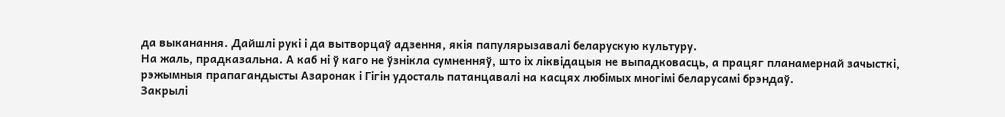да выканання. Дайшлі рукі і да вытворцаў адзення, якія папулярызавалі беларускую культуру.
На жаль, прадказальна. А каб ні ў каго не ўзнікла сумненняў, што іх ліквідацыя не выпадковасць, а працяг планамернай зачысткі, рэжымныя прапагандысты Азаронак і Гігін удосталь патанцавалі на касцях любімых многімі беларусамі брэндаў.
Закрылі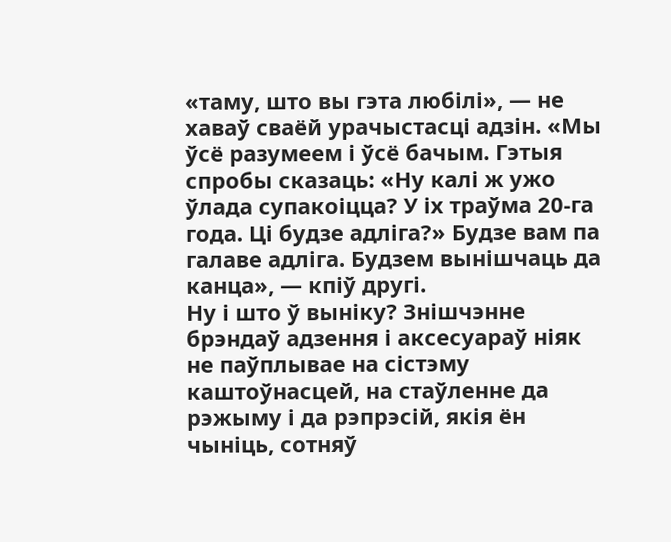«таму, што вы гэта любілі», — не хаваў сваёй урачыстасці адзін. «Мы ўсё разумеем і ўсё бачым. Гэтыя спробы сказаць: «Ну калі ж ужо ўлада супакоіцца? У іх траўма 20-га года. Ці будзе адліга?» Будзе вам па галаве адліга. Будзем вынішчаць да канца», — кпіў другі.
Ну і што ў выніку? Знішчэнне брэндаў адзення і аксесуараў ніяк не паўплывае на сістэму каштоўнасцей, на стаўленне да рэжыму і да рэпрэсій, якія ён чыніць, сотняў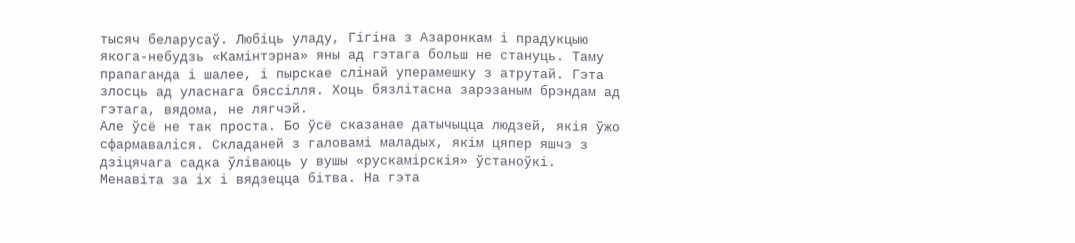тысяч беларусаў. Любіць уладу, Гігіна з Азаронкам і прадукцыю якога-небудзь «Камінтэрна» яны ад гэтага больш не стануць. Таму прапаганда і шалее, і пырскае слінай уперамешку з атрутай. Гэта злосць ад уласнага бяссілля. Хоць бязлітасна зарэзаным брэндам ад гэтага, вядома, не лягчэй.
Але ўсё не так проста. Бо ўсё сказанае датычыцца людзей, якія ўжо сфармаваліся. Складаней з галовамі маладых, якім цяпер яшчэ з дзіцячага садка ўліваюць у вушы «рускамірскія» ўстаноўкі. Менавіта за іх і вядзецца бітва. На гэта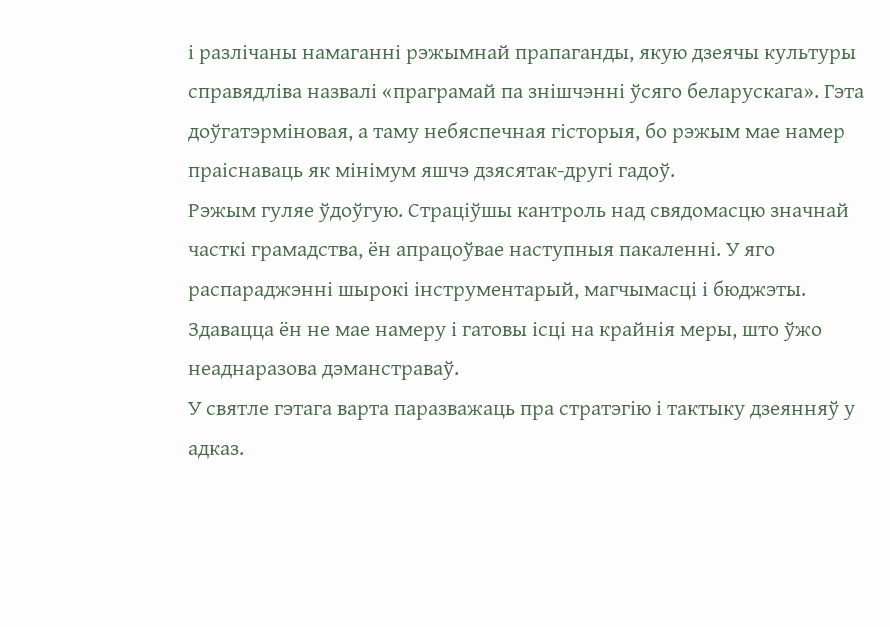і разлічаны намаганні рэжымнай прапаганды, якую дзеячы культуры справядліва назвалі «праграмай па знішчэнні ўсяго беларускага». Гэта доўгатэрміновая, а таму небяспечная гісторыя, бо рэжым мае намер праіснаваць як мінімум яшчэ дзясятак-другі гадоў.
Рэжым гуляе ўдоўгую. Страціўшы кантроль над свядомасцю значнай часткі грамадства, ён апрацоўвае наступныя пакаленні. У яго распараджэнні шырокі інструментарый, магчымасці і бюджэты. Здавацца ён не мае намеру і гатовы ісці на крайнія меры, што ўжо неаднаразова дэманстраваў.
У святле гэтага варта паразважаць пра стратэгію і тактыку дзеянняў у адказ.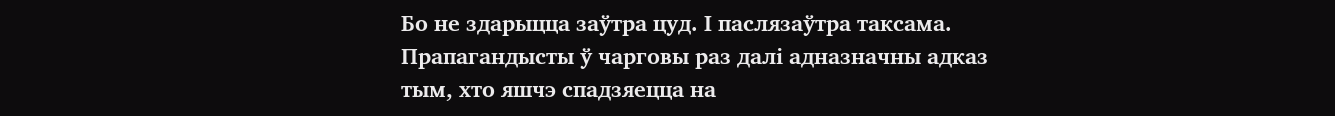Бо не здарыцца заўтра цуд. І паслязаўтра таксама. Прапагандысты ў чарговы раз далі адназначны адказ тым, хто яшчэ спадзяецца на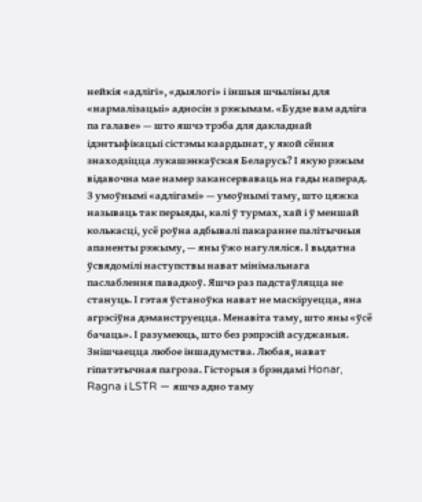нейкія «адлігі», «дыялогі» і іншыя шчыліны для «нармалізацыі» адносін з рэжымам. «Будзе вам адліга па галаве» — што яшчэ трэба для дакладнай ідэнтыфікацыі сістэмы каардынат, у якой сёння знаходзіцца лукашэнкаўская Беларусь? І якую рэжым відавочна мае намер закансерваваць на гады наперад.
З умоўнымі «адлігамі» — умоўнымі таму, што цяжка называць так перыяды, калі ў турмах, хай і ў меншай колькасці, усё роўна адбывалі пакаранне палітычныя апаненты рэжыму, — яны ўжо нагуляліся. І выдатна ўсвядомілі наступствы нават мінімальнага паслаблення павадкоў. Яшчэ раз падстаўляцца не стануць. І гэтая ўстаноўка нават не маскіруецца, яна агрэсіўна дэманструецца. Менавіта таму, што яны «ўсё бачаць». І разумеюць, што без рэпрэсій асуджаныя. Знішчаецца любое іншадумства. Любая, нават гіпатэтычная пагроза. Гісторыя з брэндамі Honar, Ragna і LSTR — яшчэ адно таму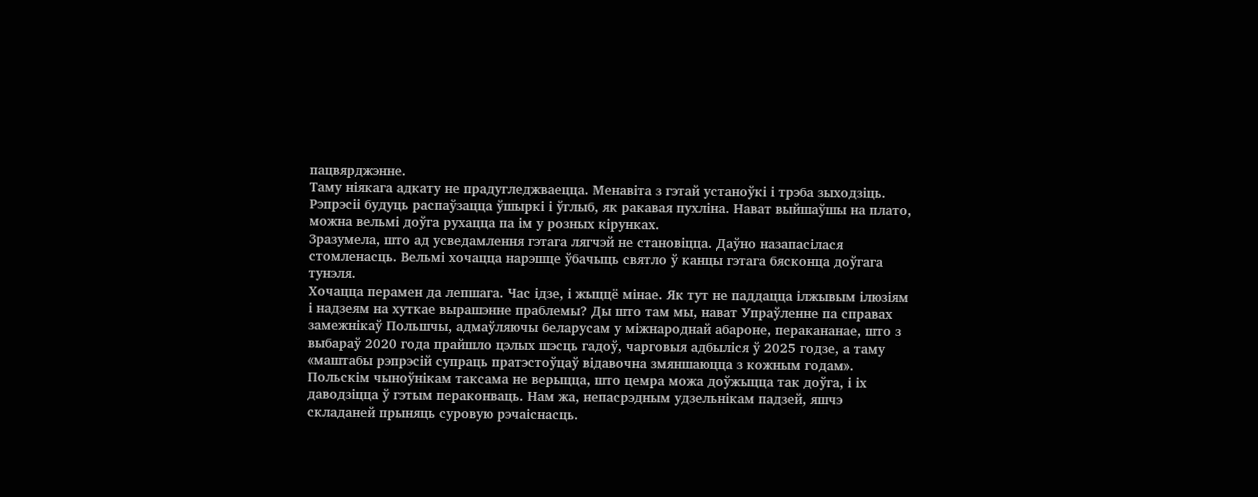пацвярджэнне.
Таму ніякага адкату не прадугледжваецца. Менавіта з гэтай устаноўкі і трэба зыходзіць. Рэпрэсіі будуць распаўзацца ўшыркі і ўглыб, як ракавая пухліна. Нават выйшаўшы на плато, можна вельмі доўга рухацца па ім у розных кірунках.
Зразумела, што ад усведамлення гэтага лягчэй не становіцца. Даўно назапасілася стомленасць. Вельмі хочацца нарэшце ўбачыць святло ў канцы гэтага бясконца доўгага тунэля.
Хочацца перамен да лепшага. Час ідзе, і жыццё мінае. Як тут не паддацца ілжывым ілюзіям і надзеям на хуткае вырашэнне праблемы? Ды што там мы, нават Упраўленне па справах замежнікаў Польшчы, адмаўляючы беларусам у міжнароднай абароне, перакананае, што з выбараў 2020 года прайшло цэлых шэсць гадоў, чарговыя адбыліся ў 2025 годзе, а таму «маштабы рэпрэсій супраць пратэстоўцаў відавочна змяншаюцца з кожным годам». Польскім чыноўнікам таксама не верыцца, што цемра можа доўжыцца так доўга, і іх даводзіцца ў гэтым пераконваць. Нам жа, непасрэдным удзельнікам падзей, яшчэ складаней прыняць суровую рэчаіснасць.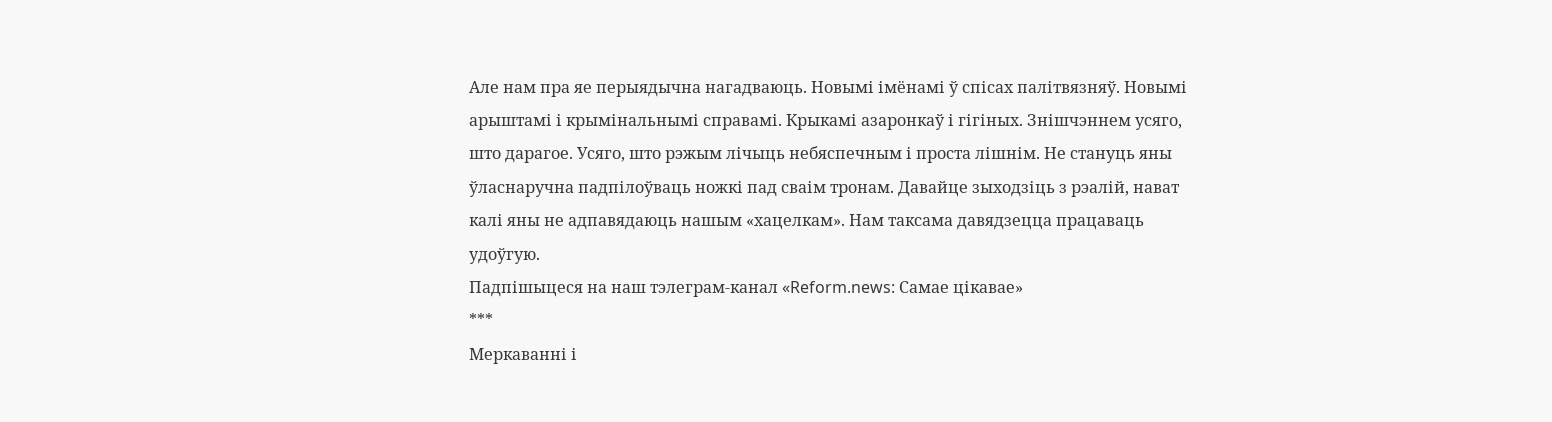Але нам пра яе перыядычна нагадваюць. Новымі імёнамі ў спісах палітвязняў. Новымі арыштамі і крымінальнымі справамі. Крыкамі азаронкаў і гігіных. Знішчэннем усяго, што дарагое. Усяго, што рэжым лічыць небяспечным і проста лішнім. Не стануць яны ўласнаручна падпілоўваць ножкі пад сваім тронам. Давайце зыходзіць з рэалій, нават калі яны не адпавядаюць нашым «хацелкам». Нам таксама давядзецца працаваць удоўгую.
Падпішыцеся на наш тэлеграм-канал «Reform.news: Самае цікавае»
***
Меркаванні і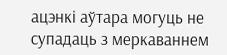ацэнкі аўтара могуць не супадаць з меркаваннем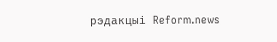рэдакцыі Reform.news